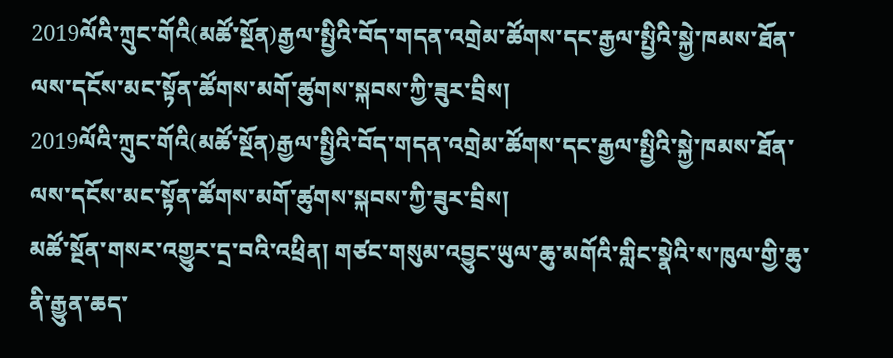2019ལོའི་ཀྲུང་གོའི(མཚོ་སྔོན)རྒྱལ་སྤྱིའི་བོད་གདན་འགྲེམ་ཚོགས་དང་རྒྱལ་སྤྱིའི་སྐྱེ་ཁམས་ཐོན་ལས་དངོས་མང་སྟོན་ཚོགས་མགོ་ཚུགས་སྐབས་ཀྱི་ཟུར་བྲིས།
2019ལོའི་ཀྲུང་གོའི(མཚོ་སྔོན)རྒྱལ་སྤྱིའི་བོད་གདན་འགྲེམ་ཚོགས་དང་རྒྱལ་སྤྱིའི་སྐྱེ་ཁམས་ཐོན་ལས་དངོས་མང་སྟོན་ཚོགས་མགོ་ཚུགས་སྐབས་ཀྱི་ཟུར་བྲིས།
མཚོ་སྔོན་གསར་འགྱུར་དྲ་བའི་འཕྲིན། གཙང་གསུམ་འབྱུང་ཡུལ་ཆུ་མགོའི་གླིང་སྣེའི་ས་ཁུལ་གྱི་ཆུ་ནི་རྒྱུན་ཆད་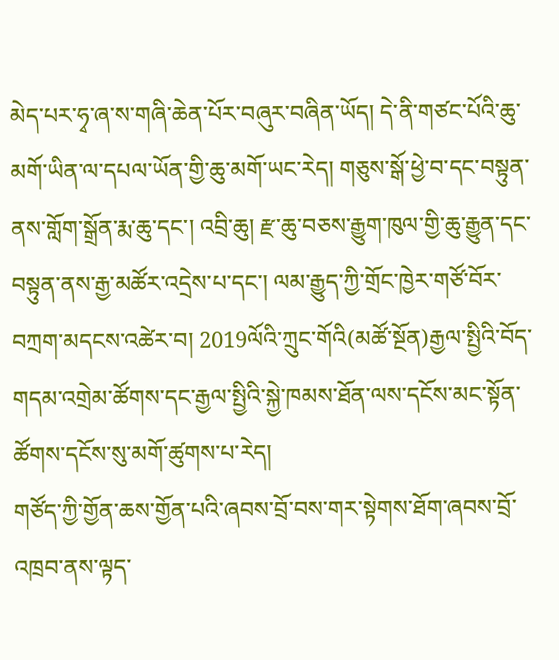མེད་པར་ཧྭ་ཞ་ས་གཞི་ཆེན་པོར་བཞུར་བཞིན་ཡོད། དེ་ནི་གཙང་པོའི་ཆུ་མགོ་ཡིན་ལ་དཔལ་ཡོན་གྱི་ཆུ་མགོ་ཡང་རེད། གཅུས་སྒོ་ཕྱེ་བ་དང་བསྟུན་ནས་གློག་སྒྲོན་རྨ་ཆུ་དང་། འབྲི་ཆུ། རྫ་ཆུ་བཅས་རྒྱུག་ཁུལ་གྱི་ཆུ་རྒྱུན་དང་བསྟུན་ནས་རྒྱ་མཚོར་འདྲེས་པ་དང་། ལམ་རྒྱུད་ཀྱི་གྲོང་ཁྱེར་གཙོ་བོར་བཀྲག་མདངས་འཚེར་བ། 2019ལོའི་ཀྲུང་གོའི(མཚོ་སྔོན)རྒྱལ་སྤྱིའི་བོད་གདམ་འགྲེམ་ཚོགས་དང་རྒྱལ་སྤྱིའི་སྐྱེ་ཁམས་ཐོན་ལས་དངོས་མང་སྟོན་ཚོགས་དངོས་སུ་མགོ་ཚུགས་པ་རེད།
གཙོད་ཀྱི་གྱོན་ཆས་གྱོན་པའི་ཞབས་བྲོ་བས་གར་སྟེགས་ཐོག་ཞབས་བྲོ་འཁྲབ་ནས་ལྟད་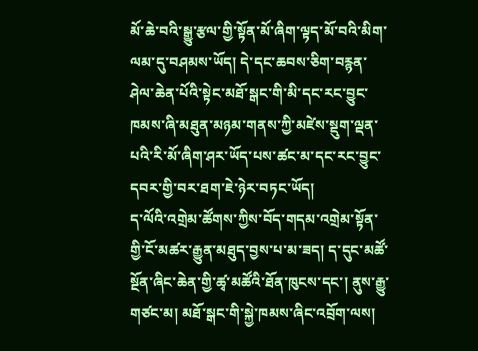མོ་ཆེ་བའི་སྒྱུ་རྩལ་གྱི་སྟོན་མོ་ཞིག་ལྟད་མོ་བའི་མིག་ལམ་དུ་བཤམས་ཡོད། དེ་དང་ཆབས་ཅིག་བརྙན་ཤེལ་ཆེན་པོའི་སྟེང་མཐོ་སྒང་གི་མི་དང་རང་བྱུང་ཁམས་ཞི་མཐུན་མཉམ་གནས་ཀྱི་མཛེས་སྡུག་ལྡན་པའི་རི་མོ་ཞིག་ཤར་ཡོད་པས་ཚང་མ་དང་རང་བྱུང་དབར་གྱི་བར་ཐག་ཇེ་ཉེར་བཏང་ཡོད།
ད་ལོའི་འགྲེམ་ཚོགས་ཀྱིས་བོད་གདམ་འགྲེམ་སྟོན་གྱི་ངོ་མཚར་རྒྱུན་མཐུད་བྱས་པ་མ་ཟད། ད་དུང་མཚོ་སྔོན་ཞིང་ཆེན་གྱི་ཚྭ་མཚོའི་ཐོན་ཁུངས་དང་། ནུས་རྒྱུ་གཙང་མ། མཐོ་སྒང་གི་སྐྱེ་ཁམས་ཞིང་འབྲོག་ལས།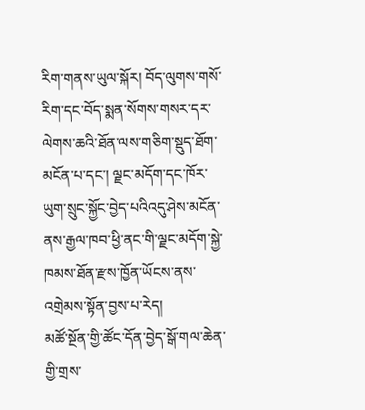རིག་གནས་ཡུལ་སྐོར། བོད་ལུགས་གསོ་རིག་དང་བོད་སྨན་སོགས་གསར་དར་ལེགས་ཆའི་ཐོན་ལས་གཅིག་སྡུད་ཐོག་མངོན་པ་དང་། ལྗང་མདོག་དང་ཁོར་ཡུག་སྲུང་སྐྱོང་བྱེད་པའིའདུ་ཤེས་མངོན་ནས་རྒྱལ་ཁབ་ཕྱི་ནང་གི་ལྗང་མདོག་སྐྱེ་ཁམས་ཐོན་རྫས་ཁྱོན་ཡོངས་ནས་འགྲེམས་སྟོན་བྱས་པ་རེད།
མཚོ་སྔོན་གྱི་ཚོང་དོན་བྱེད་སྒོ་གལ་ཆེན་གྱི་གྲས་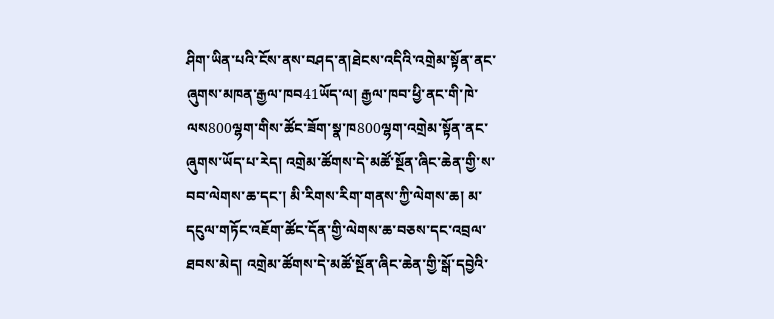ཤིག་ཡིན་པའི་ངོས་ནས་བཤད་ན།ཐེངས་འདིའི་འགྲེམ་སྟོན་ནང་ཞུགས་མཁན་རྒྱལ་ཁབ41ཡོད་ལ། རྒྱལ་ཁབ་ཕྱི་ནང་གི་ཁེ་ལས800ལྷག་གིས་ཚོང་ཟོག་སྣ་ཁ800ལྷག་འགྲེམ་སྟོན་ནང་ཞུགས་ཡོད་པ་རེད། འགྲེམ་ཚོགས་དེ་མཚོ་སྔོན་ཞིང་ཆེན་གྱི་ས་བབ་ལེགས་ཆ་དང་། མི་རིགས་རིག་གནས་ཀྱི་ལེགས་ཆ། མ་དངུལ་གཏོང་འཇོག་ཚོང་དོན་གྱི་ལེགས་ཆ་བཅས་དང་འབྲལ་ཐབས་མེད། འགྲེམ་ཚོགས་དེ་མཚོ་སྔོན་ཞིང་ཆེན་གྱི་སྒོ་དབྱེའི་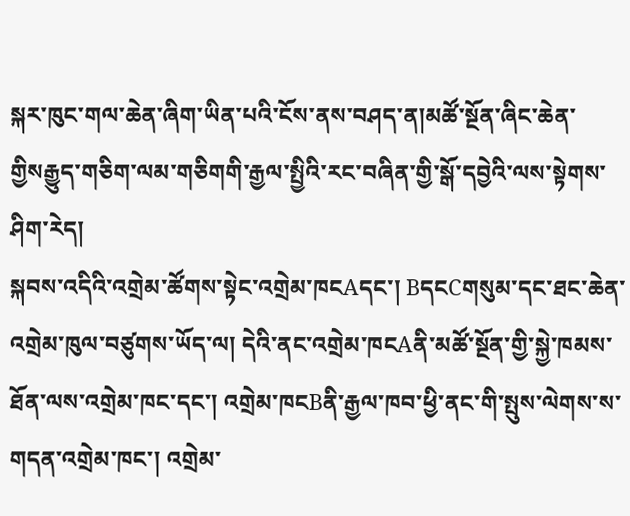སྐར་ཁུང་གལ་ཆེན་ཞིག་ཡིན་པའི་ངོས་ནས་བཤད་ན།མཚོ་སྔོན་ཞིང་ཆེན་གྱིསརྒྱུད་གཅིག་ལམ་གཅིགགི་རྒྱལ་སྤྱིའི་རང་བཞིན་གྱི་སྒོ་དབྱེའི་ལས་སྟེགས་ཤིག་རེད།
སྐབས་འདིའི་འགྲེམ་ཚོགས་སྟེང་འགྲེམ་ཁངAདང་། BདངCགསུམ་དང་ཐང་ཆེན་འགྲེམ་ཁུལ་བཙུགས་ཡོད་ལ། དེའི་ནང་འགྲེམ་ཁངAནི་མཚོ་སྔོན་གྱི་སྐྱེ་ཁམས་ཐོན་ལས་འགྲེམ་ཁང་དང་། འགྲེམ་ཁངBནི་རྒྱལ་ཁབ་ཕྱི་ནང་གི་སྤུས་ལེགས་ས་གདན་འགྲེམ་ཁང་། འགྲེམ་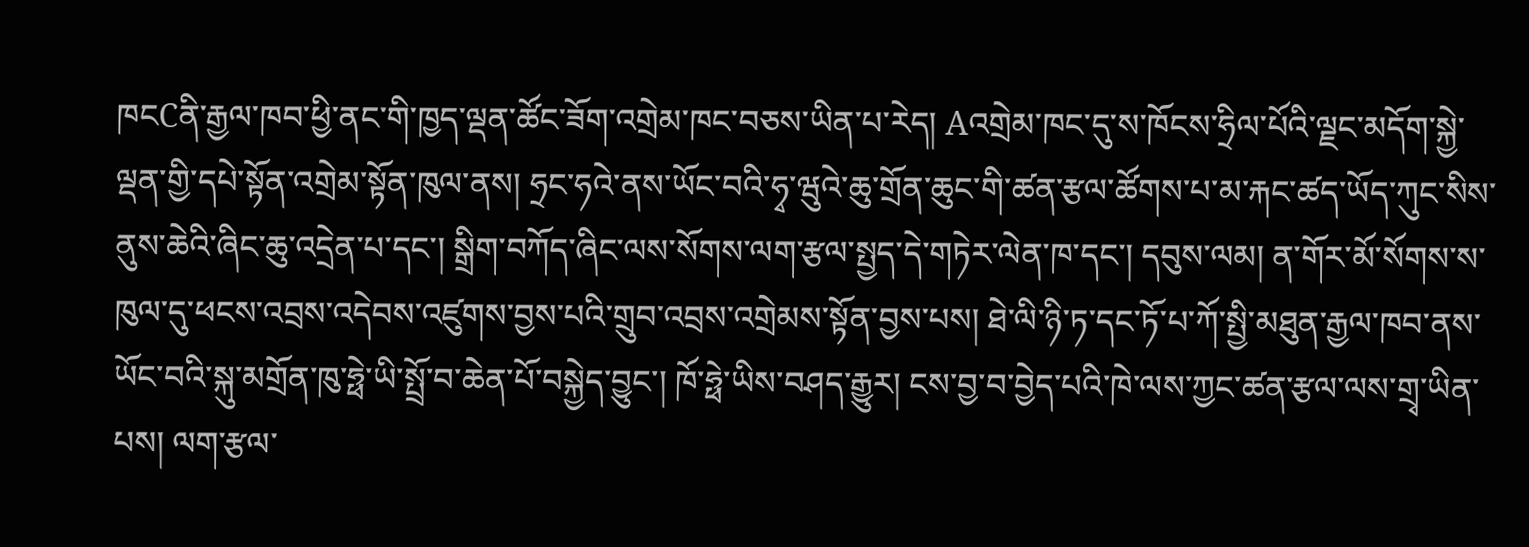ཁངCནི་རྒྱལ་ཁབ་ཕྱི་ནང་གི་ཁྱད་ལྡན་ཚོང་ཟོག་འགྲེམ་ཁང་བཅས་ཡིན་པ་རེད། Aའགྲེམ་ཁང་དུ་ས་ཁོངས་ཧྲིལ་པོའི་ལྗང་མདོག་སྐྱེ་ལྡན་གྱི་དཔེ་སྟོན་འགྲེམ་སྟོན་ཁུལ་ནས། ཧྲང་ཧའེ་ནས་ཡོང་བའི་ཧྭ་ཝུའེ་ཆུ་གྲོན་ཆུང་གི་ཚན་རྩལ་ཚོགས་པ་མ་རྐང་ཚད་ཡོད་ཀུང་སིས་ནུས་ཆེའི་ཞིང་ཆུ་འདྲེན་པ་དང་། སྒྲིག་བཀོད་ཞིང་ལས་སོགས་ལག་རྩལ་སྤྱད་དེ་གཏེར་ལེན་ཁ་དང་། དབུས་ལམ། ན་གོར་མོ་སོགས་ས་ཁུལ་དུ་ཕངས་འབྲས་འདེབས་འཛུགས་བྱས་པའི་གྲུབ་འབྲས་འགྲེམས་སྟོན་བྱས་པས། ཐེ་ལི་ཉི་ཏ་དང་ཏོ་པ་ཀོ་སྤྱི་མཐུན་རྒྱལ་ཁབ་ནས་ཡོང་བའི་སྐུ་མགྲོན་ཁུ་ཧྥེ་ཡི་སྤྲོ་བ་ཆེན་པོ་བསྐྱེད་བྱུང་། ཁོ་ཧྥེ་ཡིས་བཤད་རྒྱུར། ངས་བྱ་བ་བྱེད་པའི་ཁེ་ལས་ཀྱང་ཚན་རྩལ་ལས་གྲྭ་ཡིན་པས། ལག་རྩལ་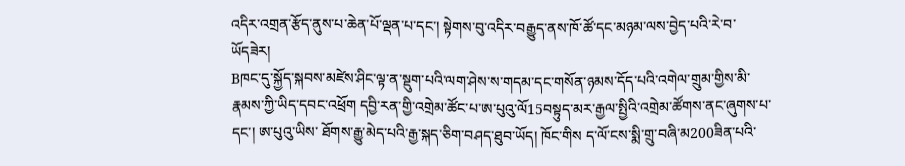འདིར་འགྲན་རྩོད་ནུས་པ་ཆེན་པོ་ལྡན་པ་དང་། སྟེགས་བུ་འདིར་བརྒྱུད་ནས་ཁོ་ཚོ་དང་མཉམ་ལས་བྱེད་པའི་རེ་བ་ཡོདཟེར།
Bཁང་དུ་སྐྱོད་སྐབས་མཛེས་ཤིང་ལྟ་ན་སྡུག་པའི་ལག་ཤེས་ས་གདམ་དང་གསོན་ཉམས་དོད་པའི་འགེལ་གྲུམ་གྱིས་མི་རྣམས་ཀྱི་ཡིད་དབང་འཕྲོག དབྱི་རན་གྱི་འགྲེམ་ཚོང་པ་ཨ་པུའུ་ལོ15བསྟུད་མར་རྒྱལ་སྤྱིའི་འགྲེམ་ཚོགས་ནང་ཞུགས་པ་དང་། ཨ་པུའུ་ཡིས་ ཐོགས་རྒྱུ་མེད་པའི་རྒྱ་སྐད་ཅིག་བཤད་ཐུབ་ཡོད། ཁོང་གིས ད་ལོ་ངས་སྨི་གྲུ་བཞི་མ200ཟིན་པའི་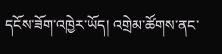དངོས་ཟོག་འཁྱེར་ཡོད། འགྲེམ་ཚོགས་ནང་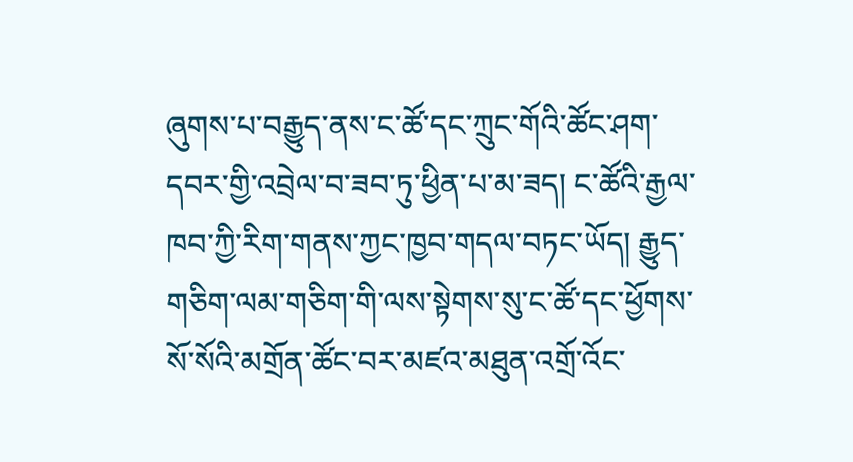ཞུགས་པ་བརྒྱུད་ནས་ང་ཚོ་དང་ཀྲུང་གོའི་ཚོང་ཤག་དབར་གྱི་འབྲེལ་བ་ཟབ་ཏུ་ཕྱིན་པ་མ་ཟད། ང་ཚོའི་རྒྱལ་ཁབ་ཀྱི་རིག་གནས་ཀྱང་ཁྱབ་གདལ་བཏང་ཡོད། རྒྱུད་གཅིག་ལམ་གཅིག་གི་ལས་སྟེགས་སུ་ང་ཚོ་དང་ཕྱོགས་སོ་སོའི་མགྲོན་ཚོང་བར་མཛའ་མཐུན་འགྲོ་འོང་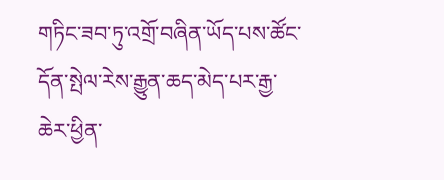གཏིང་ཟབ་ཏུ་འགྲོ་བཞིན་ཡོད་པས་ཚོང་དོན་སྤེལ་རེས་རྒྱུན་ཆད་མེད་པར་རྒྱ་ཆེར་ཕྱིན་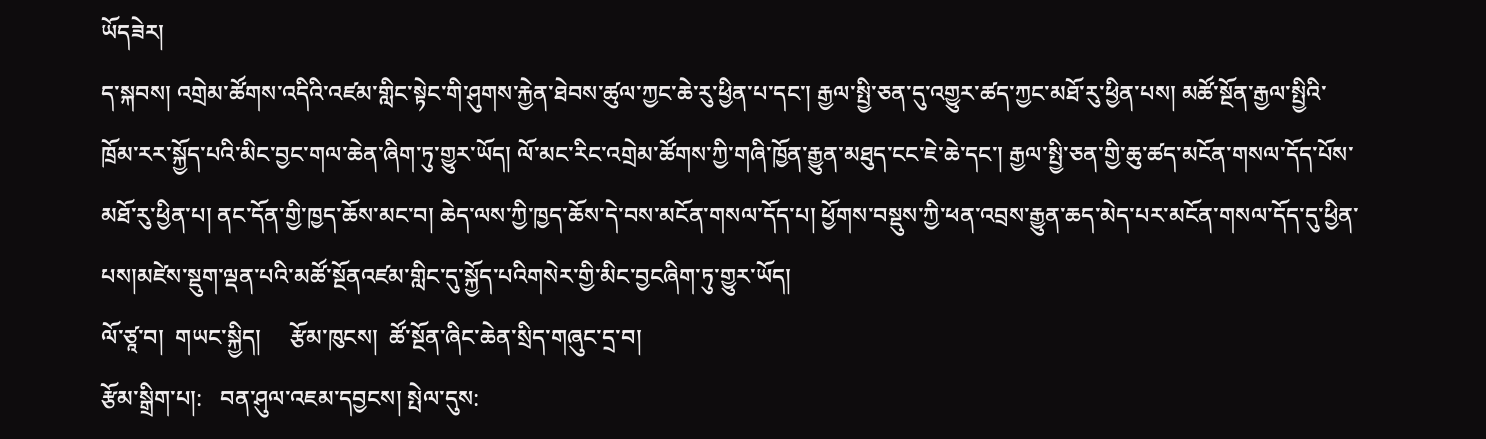ཡོདཟེར།
ད་སྐབས། འགྲེམ་ཚོགས་འདིའི་འཛམ་གླིང་སྟེང་གི་ཤུགས་རྐྱེན་ཐེབས་ཚུལ་ཀྱང་ཆེ་རུ་ཕྱིན་པ་དང་། རྒྱལ་སྤྱི་ཅན་དུ་འགྱུར་ཚད་ཀྱང་མཐོ་རུ་ཕྱིན་པས། མཚོ་སྔོན་རྒྱལ་སྤྱིའི་ཁྲོམ་རར་སྐྱོད་པའི་མིང་བྱང་གལ་ཆེན་ཞིག་ཏུ་གྱུར་ཡོད། ལོ་མང་རིང་འགྲེམ་ཚོགས་ཀྱི་གཞི་ཁྱོན་རྒྱུན་མཐུད་ངང་ཇེ་ཆེ་དང་། རྒྱལ་སྤྱི་ཅན་གྱི་ཆུ་ཚད་མངོན་གསལ་དོད་པོས་མཐོ་རུ་ཕྱིན་པ། ནང་དོན་གྱི་ཁྱད་ཆོས་མང་བ། ཆེད་ལས་ཀྱི་ཁྱད་ཆོས་དེ་བས་མངོན་གསལ་དོད་པ། ཕྱོགས་བསྡུས་ཀྱི་ཕན་འབྲས་རྒྱུན་ཆད་མེད་པར་མངོན་གསལ་དོད་དུ་ཕྱིན་པས།མཛེས་སྡུག་ལྡན་པའི་མཚོ་སྔོནའཛམ་གླིང་དུ་སྐྱོད་པའིགསེར་གྱི་མིང་བྱངཞིག་ཏུ་གྱུར་ཡོད།
ལོ་ཙཱ་བ།  གཡང་སྐྱིད།     རྩོམ་ཁུངས།  ཚོ་སྔོན་ཞིང་ཆེན་སྲིད་གཞུང་དྲ་བ།
རྩོམ་སྒྲིག་པ།:   བན་ཤུལ་འཇམ་དབྱངས། སྤེལ་དུས: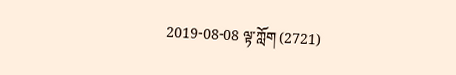2019-08-08 ལྟ་ཀློག (2721)